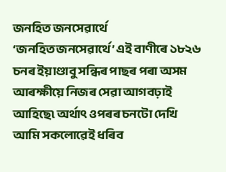জনহিত জনসেৱাৰ্থে
‘জনহিত জনসেৱাৰ্থে’ এই বাণীৰে ১৮২৬ চনৰ ইয়াণ্ডাবু সন্ধিৰ পাছৰ পৰা অসম আৰক্ষীয়ে নিজৰ সেৱা আগবঢ়াই আহিছে৷ অৰ্থাৎ ওপৰৰ চনটো দেখি আমি সকলোৱেই ধৰিব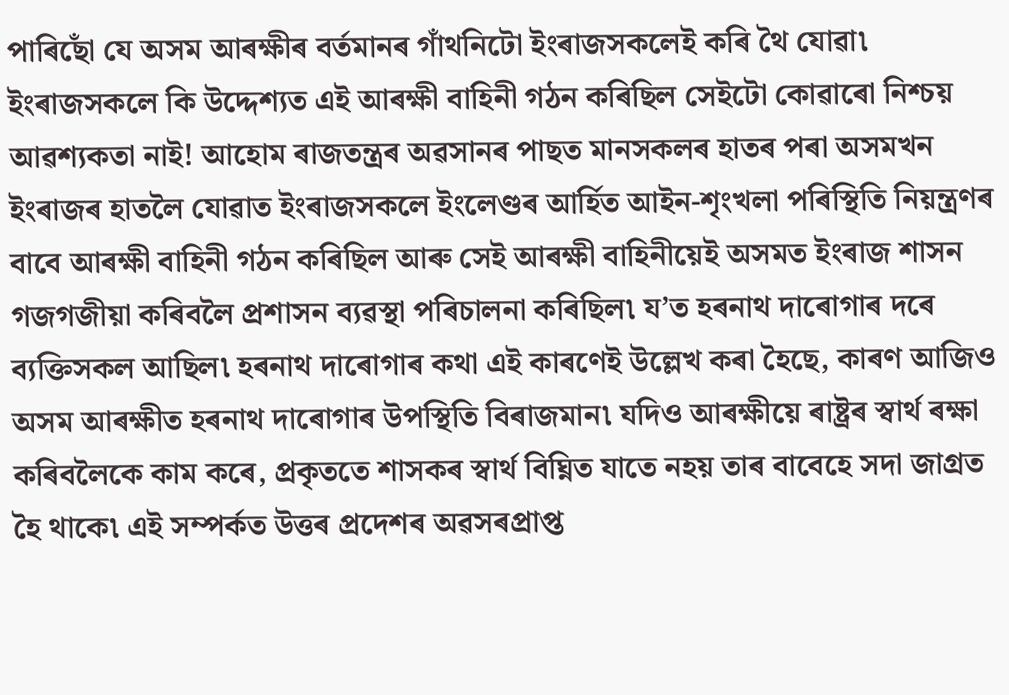পাৰিছোঁ যে অসম আৰক্ষীৰ বৰ্তমানৰ গাঁথনিটো ইংৰাজসকলেই কৰি থৈ যোৱা৷ ইংৰাজসকলে কি উদ্দেশ্যত এই আৰক্ষী বাহিনী গঠন কৰিছিল সেইটো কোৱাৰো নিশ্চয় আৱশ্যকতা নাই! আহোম ৰাজতন্ত্ৰৰ অৱসানৰ পাছত মানসকলৰ হাতৰ পৰা অসমখন ইংৰাজৰ হাতলৈ যোৱাত ইংৰাজসকলে ইংলেণ্ডৰ আৰ্হিত আইন-শৃংখলা পৰিস্থিতি নিয়ন্ত্ৰণৰ বাবে আৰক্ষী বাহিনী গঠন কৰিছিল আৰু সেই আৰক্ষী বাহিনীয়েই অসমত ইংৰাজ শাসন গজগজীয়া কৰিবলৈ প্ৰশাসন ব্যৱস্থা পৰিচালনা কৰিছিল৷ য’ত হৰনাথ দাৰোগাৰ দৰে ব্যক্তিসকল আছিল৷ হৰনাথ দাৰোগাৰ কথা এই কাৰণেই উল্লেখ কৰা হৈছে, কাৰণ আজিও অসম আৰক্ষীত হৰনাথ দাৰোগাৰ উপস্থিতি বিৰাজমান৷ যদিও আৰক্ষীয়ে ৰাষ্ট্ৰৰ স্বাৰ্থ ৰক্ষা কৰিবলৈকে কাম কৰে, প্ৰকৃততে শাসকৰ স্বাৰ্থ বিঘ্নিত যাতে নহয় তাৰ বাবেহে সদা জাগ্ৰত হৈ থাকে৷ এই সম্পৰ্কত উত্তৰ প্ৰদেশৰ অৱসৰপ্ৰাপ্ত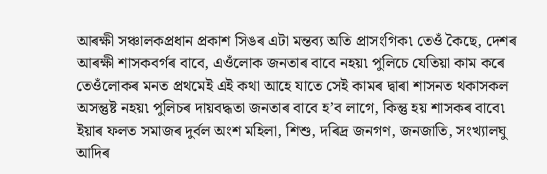আৰক্ষী সঞ্চালকপ্ৰধান প্ৰকাশ সিঙৰ এটা মন্তব্য অতি প্ৰাসংগিক৷ তেওঁ কৈছে, দেশৰ আৰক্ষী শাসকবৰ্গৰ বাবে, এওঁলোক জনতাৰ বাবে নহয়৷ পুলিচে যেতিয়া কাম কৰে তেওঁলোকৰ মনত প্ৰথমেই এই কথা আহে যাতে সেই কামৰ দ্বাৰা শাসনত থকাসকল অসন্তুষ্ট নহয়৷ পুলিচৰ দায়বদ্ধতা জনতাৰ বাবে হ’ব লাগে, কিন্তু হয় শাসকৰ বাবে৷ ইয়াৰ ফলত সমাজৰ দুৰ্বল অংশ মহিলা, শিশু, দৰিদ্ৰ জনগণ, জনজাতি, সংখ্যালঘু আদিৰ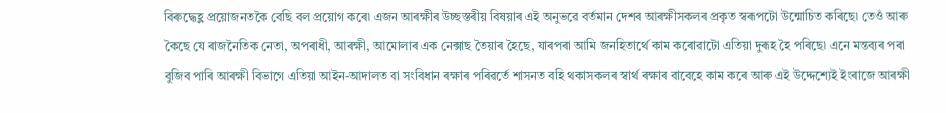বিৰুদ্ধেহ্ল প্ৰয়োজনতকৈ বেছি বল প্ৰয়োগ কৰে৷ এজন আৰক্ষীৰ উচ্ছস্তৰীয় বিষয়াৰ এই অনুভৱে বৰ্তমান দেশৰ আৰক্ষীসকলৰ প্ৰকৃত স্বৰূপটো উন্মোচিত কৰিছে৷ তেওঁ আৰু কৈছে যে ৰাজনৈতিক নেতা, অপৰাধী, আৰক্ষী, আমোলাৰ এক নেক্সাছ তৈয়াৰ হৈছে, যাৰপৰা আমি জনহিতাৰ্থে কাম কৰোৱাটো এতিয়া দুৰূহ হৈ পৰিছে৷ এনে মন্তব্যৰ পৰা বুজিব পাৰি আৰক্ষী বিভাগে এতিয়া আইন-আদালত বা সংবিধান ৰক্ষাৰ পৰিৱৰ্তে শাসনত বহি থকাসকলৰ স্বাৰ্থ ৰক্ষাৰ বাবেহে কাম কৰে আৰু এই উদ্দেশ্যেই ইংৰাজে আৰক্ষী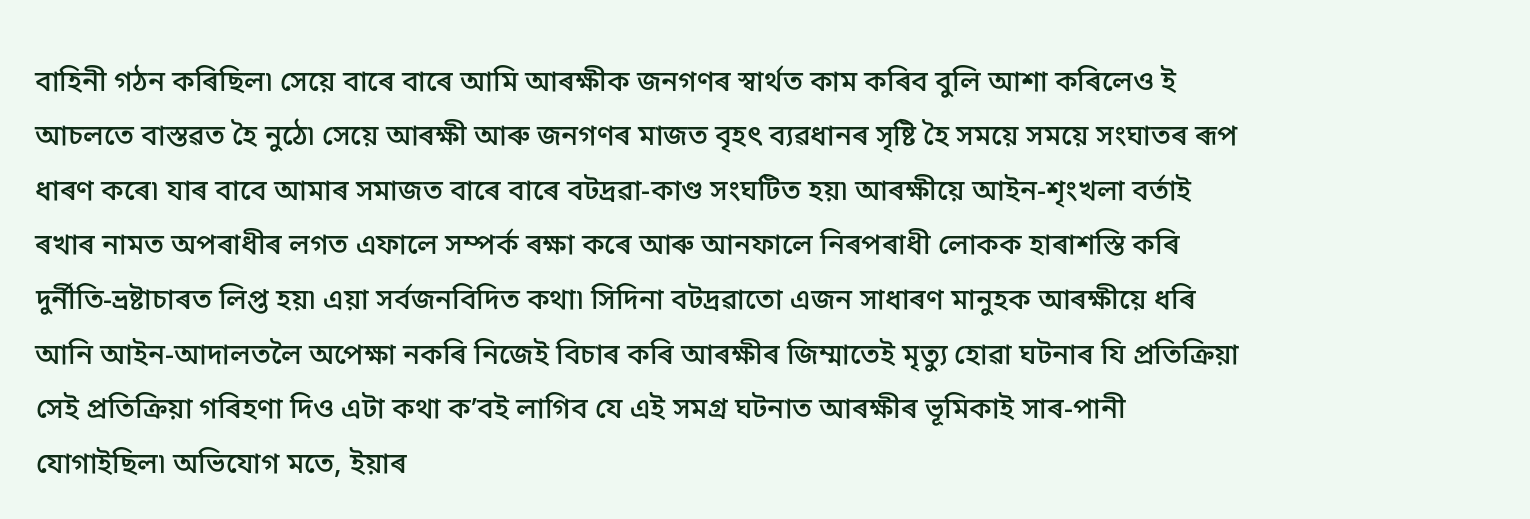বাহিনী গঠন কৰিছিল৷ সেয়ে বাৰে বাৰে আমি আৰক্ষীক জনগণৰ স্বাৰ্থত কাম কৰিব বুলি আশা কৰিলেও ই আচলতে বাস্তৱত হৈ নুঠে৷ সেয়ে আৰক্ষী আৰু জনগণৰ মাজত বৃহৎ ব্যৱধানৰ সৃষ্টি হৈ সময়ে সময়ে সংঘাতৰ ৰূপ ধাৰণ কৰে৷ যাৰ বাবে আমাৰ সমাজত বাৰে বাৰে বটদ্ৰৱা-কাণ্ড সংঘটিত হয়৷ আৰক্ষীয়ে আইন-শৃংখলা বৰ্তাই ৰখাৰ নামত অপৰাধীৰ লগত এফালে সম্পৰ্ক ৰক্ষা কৰে আৰু আনফালে নিৰপৰাধী লোকক হাৰাশস্তি কৰি দুৰ্নীতি-ভ্ৰষ্টাচাৰত লিপ্ত হয়৷ এয়া সৰ্বজনবিদিত কথা৷ সিদিনা বটদ্ৰৱাতো এজন সাধাৰণ মানুহক আৰক্ষীয়ে ধৰি আনি আইন-আদালতলৈ অপেক্ষা নকৰি নিজেই বিচাৰ কৰি আৰক্ষীৰ জিম্মাতেই মৃত্যু হোৱা ঘটনাৰ যি প্ৰতিক্ৰিয়া সেই প্ৰতিক্ৰিয়া গৰিহণা দিও এটা কথা ক’বই লাগিব যে এই সমগ্ৰ ঘটনাত আৰক্ষীৰ ভূমিকাই সাৰ-পানী যোগাইছিল৷ অভিযোগ মতে, ইয়াৰ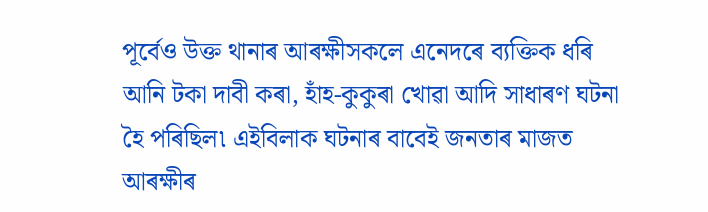পূৰ্বেও উক্ত থানাৰ আৰক্ষীসকলে এনেদৰে ব্যক্তিক ধৰি আনি টকা দাবী কৰা, হাঁহ-কুকুৰা খোৱা আদি সাধাৰণ ঘটনা হৈ পৰিছিল৷ এইবিলাক ঘটনাৰ বাবেই জনতাৰ মাজত আৰক্ষীৰ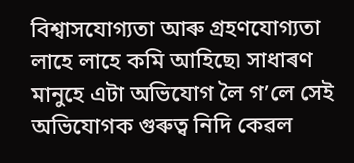বিশ্বাসযোগ্যতা আৰু গ্ৰহণযোগ্যতা লাহে লাহে কমি আহিছে৷ সাধাৰণ মানুহে এটা অভিযোগ লৈ গ’লে সেই অভিযোগক গুৰুত্ব নিদি কেৱল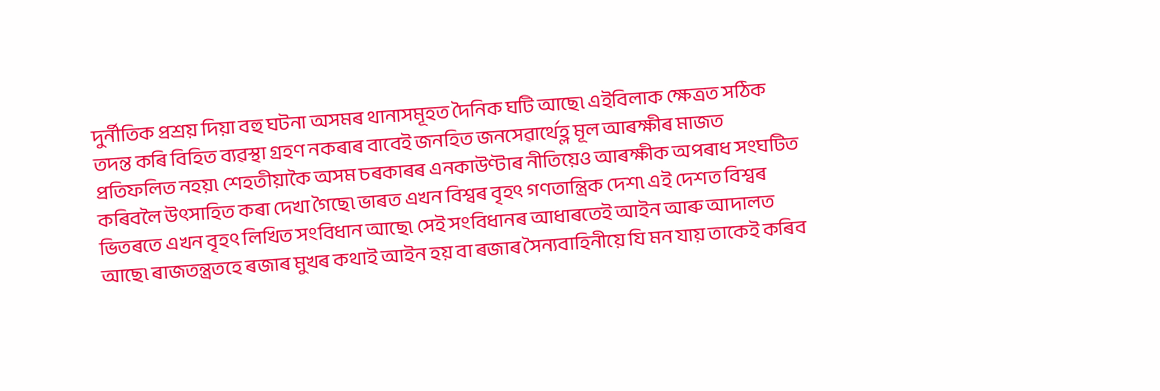দুৰ্নীতিক প্ৰশ্ৰয় দিয়া বহু ঘটনা অসমৰ থানাসমূহত দৈনিক ঘটি আছে৷ এইবিলাক ক্ষেত্ৰত সঠিক তদন্ত কৰি বিহিত ব্যৱস্থা গ্ৰহণ নকৰাৰ বাবেই জনহিত জনসেৱাৰ্থেহ্ল মূল আৰক্ষীৰ মাজত প্ৰতিফলিত নহয়৷ শেহতীয়াকৈ অসম চৰকাৰৰ এনকাউণ্টাৰ নীতিয়েও আৰক্ষীক অপৰাধ সংঘটিত কৰিবলৈ উৎসাহিত কৰা দেখা গৈছে৷ ভাৰত এখন বিশ্বৰ বৃহৎ গণতান্ত্ৰিক দেশ৷ এই দেশত বিশ্বৰ ভিতৰতে এখন বৃহৎ লিখিত সংবিধান আছে৷ সেই সংবিধানৰ আধাৰতেই আইন আৰু আদালত আছে৷ ৰাজতন্ত্ৰতহে ৰজাৰ মুখৰ কথাই আইন হয় বা ৰজাৰ সৈন্যবাহিনীয়ে যি মন যায় তাকেই কৰিব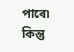পাৰে৷ কিন্তু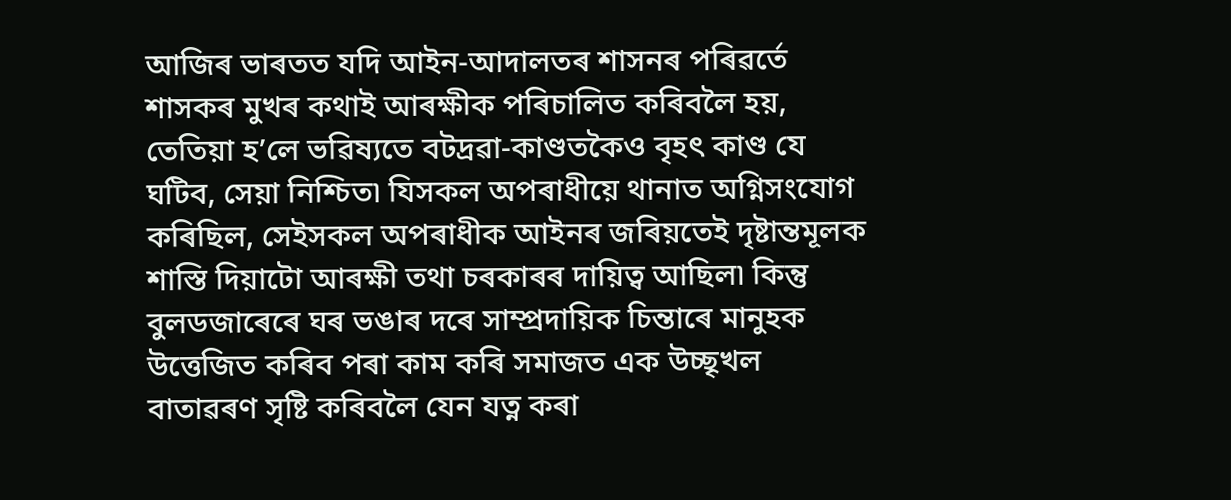আজিৰ ভাৰতত যদি আইন-আদালতৰ শাসনৰ পৰিৱৰ্তে শাসকৰ মুখৰ কথাই আৰক্ষীক পৰিচালিত কৰিবলৈ হয়, তেতিয়া হ’লে ভৱিষ্যতে বটদ্ৰৱা-কাণ্ডতকৈও বৃহৎ কাণ্ড যে ঘটিব, সেয়া নিশ্চিত৷ যিসকল অপৰাধীয়ে থানাত অগ্নিসংযোগ কৰিছিল, সেইসকল অপৰাধীক আইনৰ জৰিয়তেই দৃষ্টান্তমূলক শাস্তি দিয়াটো আৰক্ষী তথা চৰকাৰৰ দায়িত্ব আছিল৷ কিন্তু বুলডজাৰেৰে ঘৰ ভঙাৰ দৰে সাম্প্ৰদায়িক চিন্তাৰে মানুহক উত্তেজিত কৰিব পৰা কাম কৰি সমাজত এক উচ্ছৃখল বাতাৱৰণ সৃষ্টি কৰিবলৈ যেন যত্ন কৰা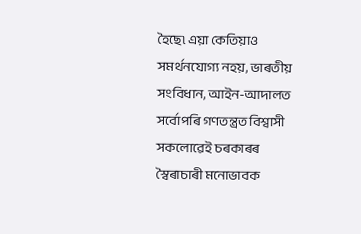হৈছে৷ এয়া কেতিয়াও সমৰ্থনযোগ্য নহয়, ভাৰতীয় সংবিধান, আইন-আদালত সৰ্বোপৰি গণতন্ত্ৰত বিশ্বাসী সকলোৱেই চৰকাৰৰ স্বৈৰাচাৰী মনোভাবক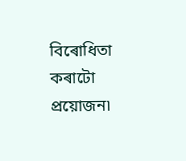বিৰোধিতা কৰাটো প্ৰয়োজন৷